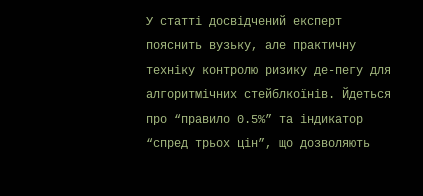У статті досвідчений експерт пояснить вузьку, але практичну техніку контролю ризику де-пегу для алгоритмічних стейблкоїнів. Йдеться про “правило 0.5%” та індикатор “спред трьох цін”, що дозволяють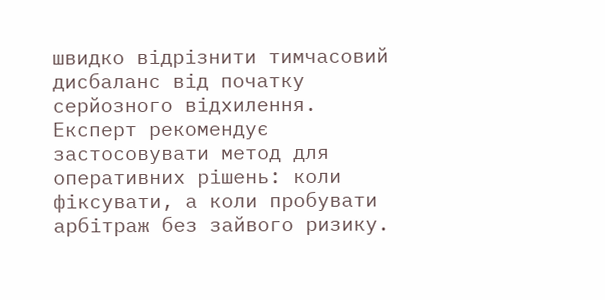швидко відрізнити тимчасовий дисбаланс від початку серйозного відхилення. Експерт рекомендує застосовувати метод для оперативних рішень: коли фіксувати, а коли пробувати арбітраж без зайвого ризику.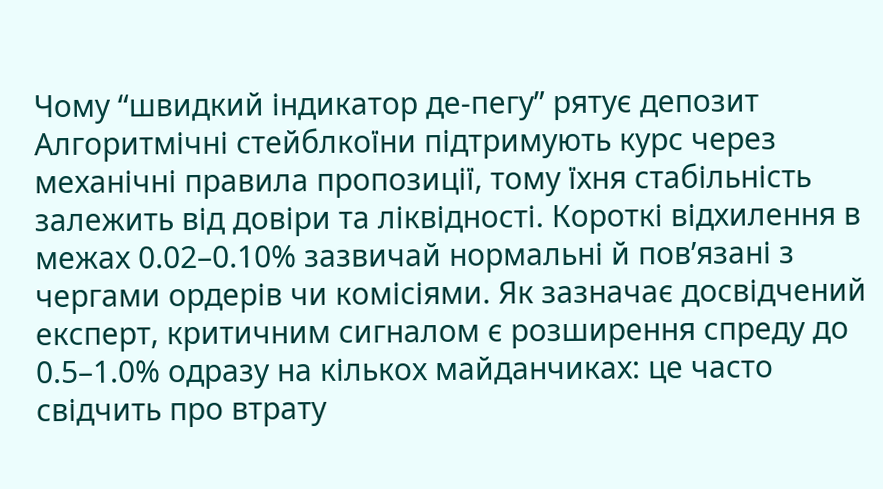Чому “швидкий індикатор де-пегу” рятує депозит
Алгоритмічні стейблкоїни підтримують курс через механічні правила пропозиції, тому їхня стабільність залежить від довіри та ліквідності. Короткі відхилення в межах 0.02–0.10% зазвичай нормальні й пов’язані з чергами ордерів чи комісіями. Як зазначає досвідчений експерт, критичним сигналом є розширення спреду до 0.5–1.0% одразу на кількох майданчиках: це часто свідчить про втрату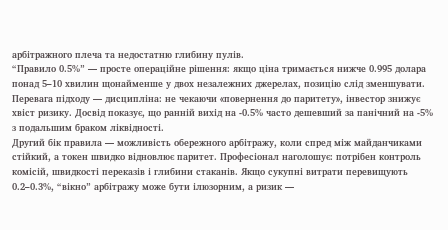арбітражного плеча та недостатню глибину пулів.
“Правило 0.5%” — просте операційне рішення: якщо ціна тримається нижче 0.995 долара понад 5–10 хвилин щонайменше у двох незалежних джерелах, позицію слід зменшувати. Перевага підходу — дисципліна: не чекаючи «повернення до паритету», інвестор знижує хвіст ризику. Досвід показує, що ранній вихід на -0.5% часто дешевший за панічний на -5% з подальшим браком ліквідності.
Другий бік правила — можливість обережного арбітражу, коли спред між майданчиками стійкий, а токен швидко відновлює паритет. Професіонал наголошує: потрібен контроль комісій, швидкості переказів і глибини стаканів. Якщо сукупні витрати перевищують 0.2–0.3%, “вікно” арбітражу може бути ілюзорним, а ризик —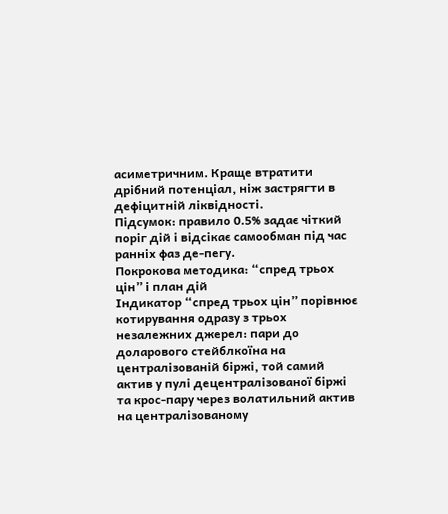асиметричним. Краще втратити дрібний потенціал, ніж застрягти в дефіцитній ліквідності.
Підсумок: правило 0.5% задає чіткий поріг дій і відсікає самообман під час ранніх фаз де-пегу.
Покрокова методика: “спред трьох цін” і план дій
Індикатор “спред трьох цін” порівнює котирування одразу з трьох незалежних джерел: пари до доларового стейблкоїна на централізованій біржі, той самий актив у пулі децентралізованої біржі та крос-пару через волатильний актив на централізованому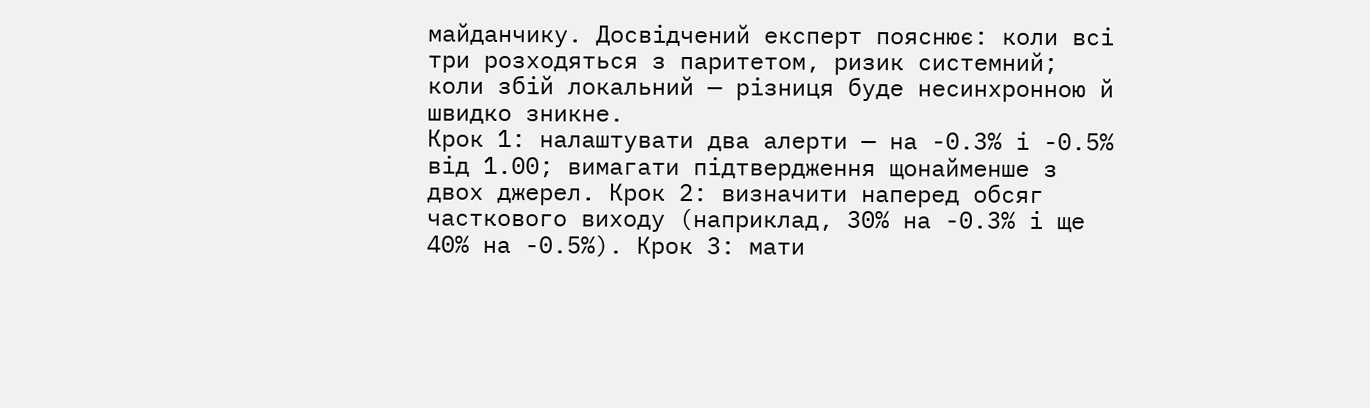майданчику. Досвідчений експерт пояснює: коли всі три розходяться з паритетом, ризик системний; коли збій локальний — різниця буде несинхронною й швидко зникне.
Крок 1: налаштувати два алерти — на -0.3% і -0.5% від 1.00; вимагати підтвердження щонайменше з двох джерел. Крок 2: визначити наперед обсяг часткового виходу (наприклад, 30% на -0.3% і ще 40% на -0.5%). Крок 3: мати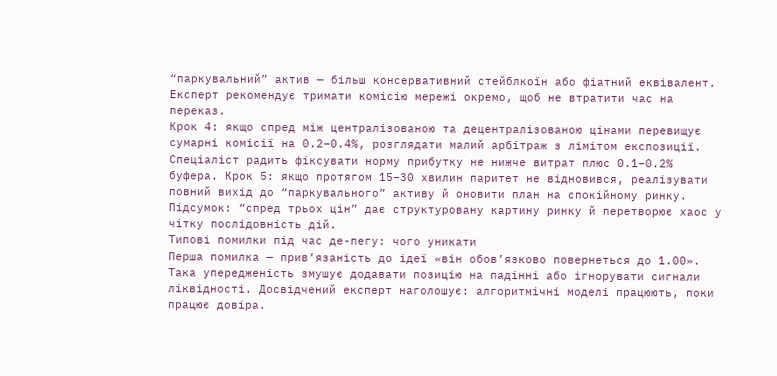“паркувальний” актив — більш консервативний стейблкоїн або фіатний еквівалент. Експерт рекомендує тримати комісію мережі окремо, щоб не втратити час на переказ.
Крок 4: якщо спред між централізованою та децентралізованою цінами перевищує сумарні комісії на 0.2–0.4%, розглядати малий арбітраж з лімітом експозиції. Спеціаліст радить фіксувати норму прибутку не нижче витрат плюс 0.1–0.2% буфера. Крок 5: якщо протягом 15–30 хвилин паритет не відновився, реалізувати повний вихід до “паркувального” активу й оновити план на спокійному ринку.
Підсумок: “спред трьох цін” дає структуровану картину ринку й перетворює хаос у чітку послідовність дій.
Типові помилки під час де-пегу: чого уникати
Перша помилка — прив’язаність до ідеї «він обов’язково повернеться до 1.00». Така упередженість змушує додавати позицію на падінні або ігнорувати сигнали ліквідності. Досвідчений експерт наголошує: алгоритмічні моделі працюють, поки працює довіра.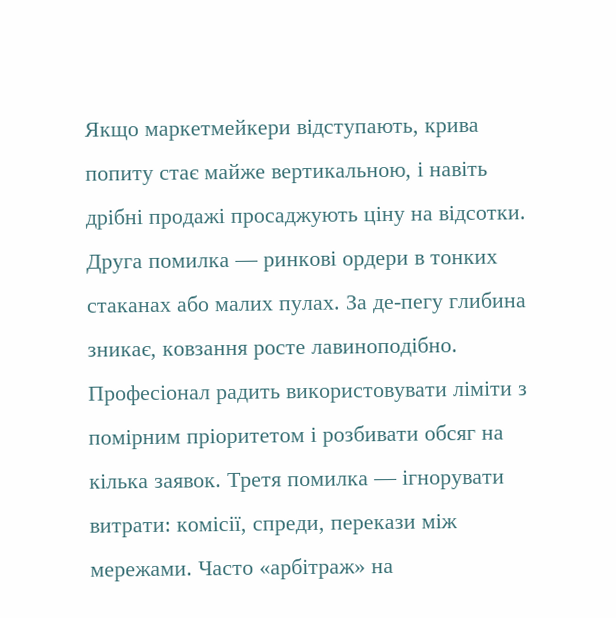Якщо маркетмейкери відступають, крива попиту стає майже вертикальною, і навіть дрібні продажі просаджують ціну на відсотки.
Друга помилка — ринкові ордери в тонких стаканах або малих пулах. За де-пегу глибина зникає, ковзання росте лавиноподібно. Професіонал радить використовувати ліміти з помірним пріоритетом і розбивати обсяг на кілька заявок. Третя помилка — ігнорувати витрати: комісії, спреди, перекази між мережами. Часто «арбітраж» на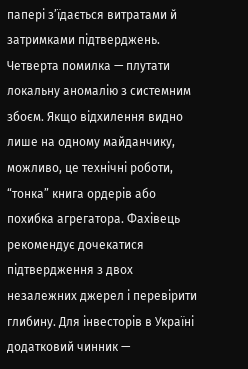папері з’їдається витратами й затримками підтверджень.
Четверта помилка — плутати локальну аномалію з системним збоєм. Якщо відхилення видно лише на одному майданчику, можливо, це технічні роботи, “тонка” книга ордерів або похибка агрегатора. Фахівець рекомендує дочекатися підтвердження з двох незалежних джерел і перевірити глибину. Для інвесторів в Україні додатковий чинник —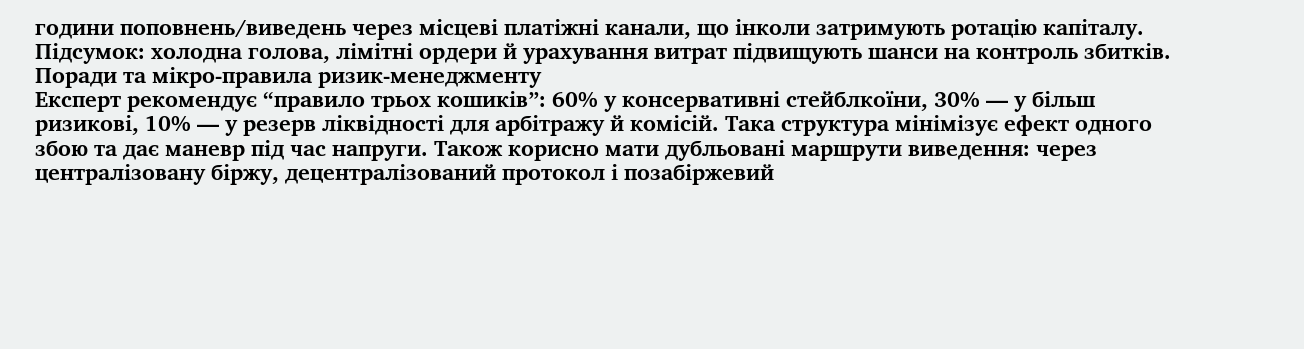години поповнень/виведень через місцеві платіжні канали, що інколи затримують ротацію капіталу.
Підсумок: холодна голова, лімітні ордери й урахування витрат підвищують шанси на контроль збитків.
Поради та мікро-правила ризик-менеджменту
Експерт рекомендує “правило трьох кошиків”: 60% у консервативні стейблкоїни, 30% — у більш ризикові, 10% — у резерв ліквідності для арбітражу й комісій. Така структура мінімізує ефект одного збою та дає маневр під час напруги. Також корисно мати дубльовані маршрути виведення: через централізовану біржу, децентралізований протокол і позабіржевий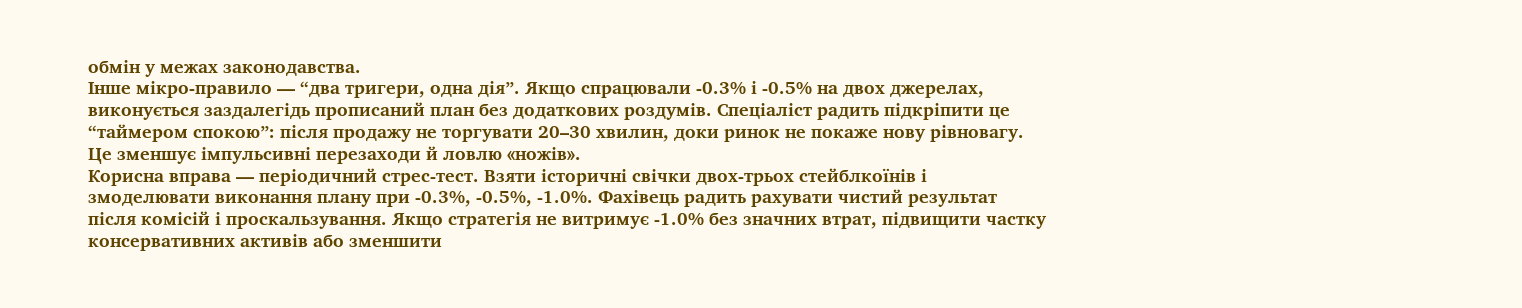обмін у межах законодавства.
Інше мікро-правило — “два тригери, одна дія”. Якщо спрацювали -0.3% і -0.5% на двох джерелах, виконується заздалегідь прописаний план без додаткових роздумів. Спеціаліст радить підкріпити це “таймером спокою”: після продажу не торгувати 20–30 хвилин, доки ринок не покаже нову рівновагу. Це зменшує імпульсивні перезаходи й ловлю «ножів».
Корисна вправа — періодичний стрес-тест. Взяти історичні свічки двох-трьох стейблкоїнів і змоделювати виконання плану при -0.3%, -0.5%, -1.0%. Фахівець радить рахувати чистий результат після комісій і проскальзування. Якщо стратегія не витримує -1.0% без значних втрат, підвищити частку консервативних активів або зменшити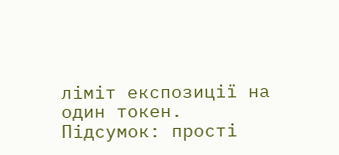ліміт експозиції на один токен.
Підсумок: прості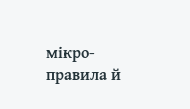мікро-правила й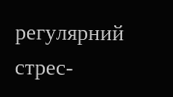регулярний стрес-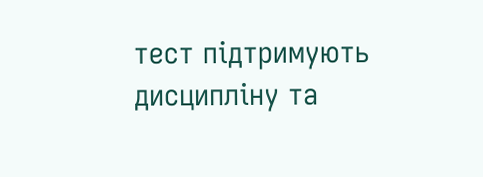тест підтримують дисципліну та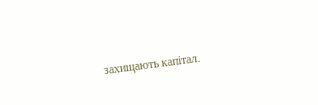захищають капітал.